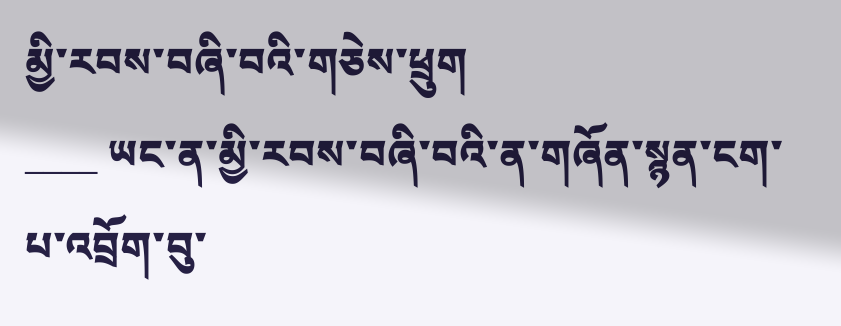མྱི་རབས་བཞི་བའི་གཅེས་ཕྲུག
____ ཡང་ན་མྱི་རབས་བཞི་བའི་ན་གཞོན་སྙན་ངག་པ་འབྲོག་བུ་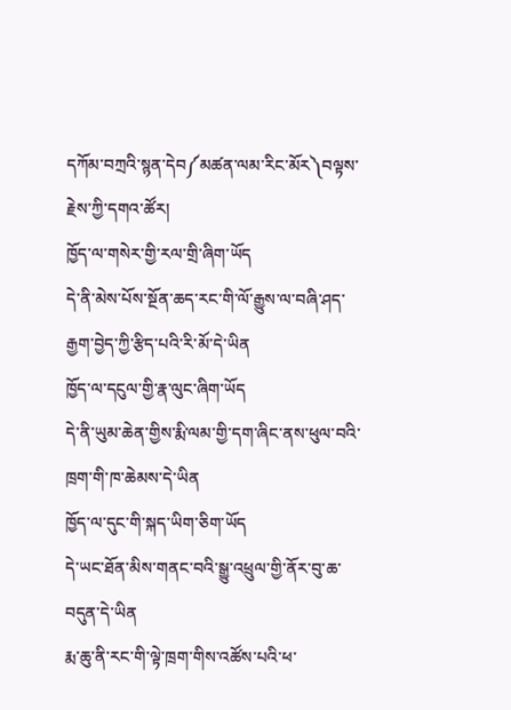དཀོམ་བཀྲའི་སྙན་དེབ༼མཚན་ལམ་རིང་མོར༽བལྟས་རྗེས་ཀྱི་དགའ་ཚོར།
ཁྱོད་ལ་གསེར་གྱི་རལ་གྲི་ཞིག་ཡོད
དེ་ནི་མེས་པོས་སྔོན་ཆད་རང་གི་ལོ་རྒྱུས་ལ་བཞི་ཤད་རྒྱག་བྱེད་ཀྱི་རྩིད་པའི་རི་མོ་དེ་ཡིན
ཁྱོད་ལ་དངུལ་གྱི་རྣ་ལུང་ཞིག་ཡོད
དེ་ནི་ཡུམ་ཆེན་གྱིས་རྨི་ལམ་གྱི་དག་ཞིང་ནས་ཕུལ་བའི་ཁྲག་གི་ཁ་ཆེམས་དེ་ཡིན
ཁྱོད་ལ་དུང་གི་སྐད་ཡིག་ཅིག་ཡོད
དེ་ཡང་ཐོན་མིས་གནང་བའི་སྒྱུ་འཕྲུལ་གྱི་ནོར་བུ་ཆ་བདུན་དེ་ཡིན
རྨ་ཆུ་ནི་རང་གི་ལྟེ་ཁྲག་གིས་འཚོས་པའི་ཕ་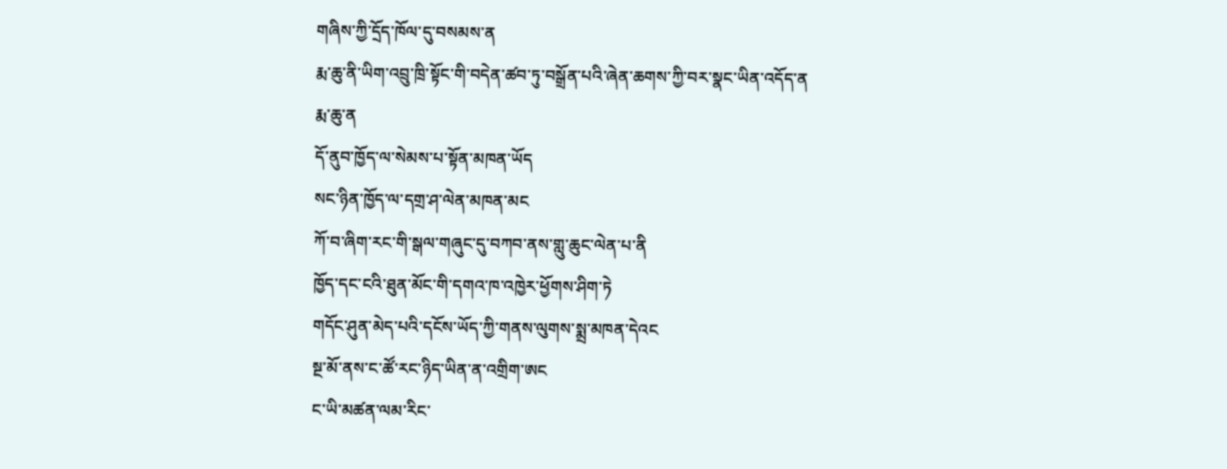གཞིས་ཀྱི་དྲོད་ཁོལ་དུ་བསམས་ན
རྨ་ཆུ་ནི་ཡིག་འབྲུ་ཁྲི་སྟོང་གི་བདེན་ཚབ་ཏུ་བསྒྲོན་པའི་ཞེན་ཆགས་ཀྱི་བར་སྣང་ཡིན་འདོད་ན
རྨ་ཆུ་ན
དོ་ནུབ་ཁྱོད་ལ་སེམས་པ་སྟོན་མཁན་ཡོད
སང་ཉིན་ཁྱོད་ལ་དགྲ་ཤ་ལེན་མཁན་མང
ཀོ་བ་ཞིག་རང་གི་སྒལ་གཞུང་དུ་བཀབ་ནས་གླུ་ཆུང་ལེན་པ་ནི
ཁྱོད་དང་ངའི་ཐུན་མོང་གི་དགའ་ཁ་འཁྱེར་ཕྱོགས་ཤིག་ཏེ
གདོང་ཤུན་མེད་པའི་དངོས་ཡོད་ཀྱི་གནས་ལུགས་སྨྲ་མཁན་དེའང
སྔ་མོ་ནས་ང་ཚོ་རང་ཉིད་ཡིན་ན་འགྲིག་ཨང
ང་ཡི་མཚན་ལམ་རིང་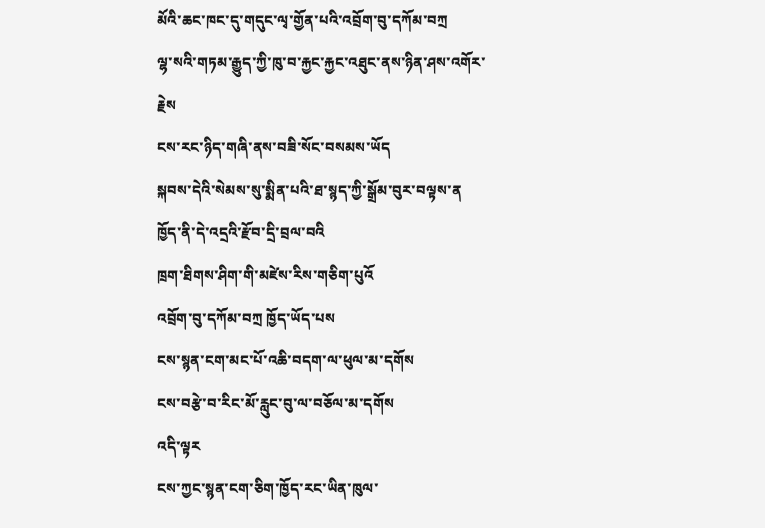མོའི་ཆང་ཁང་དུ་གདུང་ལྭ་གྱོན་པའི་འབྲོག་བུ་དཀོམ་བཀྲ
ལྷ་སའི་གཏམ་རྒྱུད་ཀྱི་ཁུ་བ་རྐྱང་རྐྱང་འཐུང་ནས་ཉིན་ཤས་འགོར་རྗེས
ངས་རང་ཉིད་གཞི་ནས་བཟི་སོང་བསམས་ཡོད
སྐབས་དེའི་སེམས་སུ་སྨིན་པའི་ཐ་སྙད་ཀྱི་སྒྲོམ་བུར་བལྟས་ན
ཁྱོད་ནི་དེ་འདྲའི་རྫོབ་དྲི་བྲལ་བའི
ཁྲག་ཐིགས་ཤིག་གི་མཛེས་རིས་གཅིག་པུའོ
འབྲོག་བུ་དཀོམ་བཀྲ ཁྱོད་ཡོད་པས
ངས་སྙན་ངག་མང་པོ་འཆི་བདག་ལ་ཕུལ་མ་དགོས
ངས་བརྩེ་བ་རིང་མོ་རླུང་བུ་ལ་བཅོལ་མ་དགོས
འདི་ལྟར
ངས་ཀྱང་སྙན་ངག་ཅིག་ཁྱོད་རང་ཡིན་ཁུལ་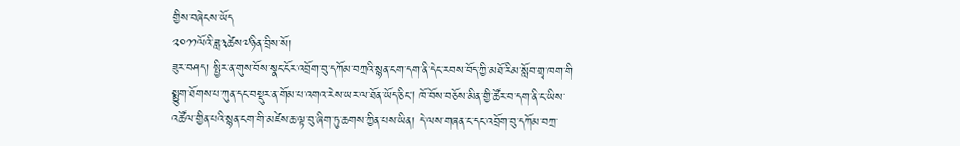གྱིས་བཞེངས་ཡོད
༢༠༡༡ལོའི་ཟླ༣ཚེས༧ཉིན་བྲིས་སོ།
ཟུར་བཤད། སྤྱིར་ན་གུས་བོས་སྣང་ངོར་འབྲོག་བུ་དཀོམ་བཀྲའི་སྙན་ངག་དག་ནི་དེང་རབས་བོད་ཀྱི་མཐོ་རིམ་སློབ་གྲྭ་ཁག་གི
སྨྱུག་ཐོགས་པ་ཀུན་དང་བསྡུར་ན་གོམ་པ་འགའ་རེས་ཡར་ལ་ཐོན་ཡོད་ཅིང། ཁོ་བོས་བཅོས་མིན་གྱི་ཚོར་བ་དག་ནི་ང་ཡིས་
འཚོལ་གྱིན་པའི་སྙན་ངག་གི་མཛེས་ཆ་ལྟ་བུ་ཞིག་ཏུ་ཆགས་ཀྱིན་པས་ཡིན། དེ་ལས་གཞན་ང་དང་འབྲོག་བུ་དཀོམ་བཀྲ་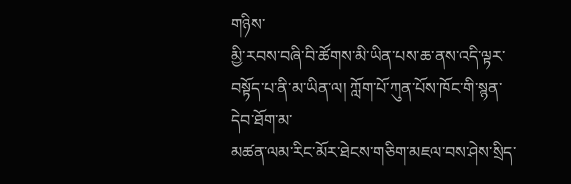གཉིས་
མྱི་རབས་བཞི་བི་ཚོགས་མི་ཡིན་པས་ཆ་ནས་འདི་ལྟར་བསྟོད་པ་ནི་མ་ཡིན་ལ། ཀློག་པོ་ཀུན་པོས་ཁོང་གི་སྙན་དེབ་ཐོག་མ་
མཚན་ལམ་རིང་མོར་ཐེངས་གཅིག་མཇལ་བས་ཤེས་སྲིད་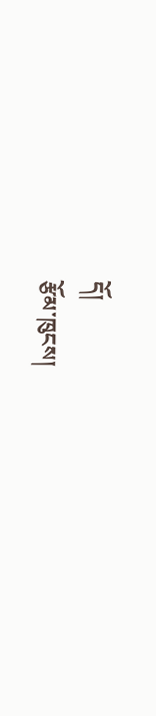དོ།
རྩོམ་ཁུངས།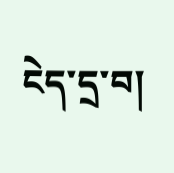ངེད་དྲ་བ།